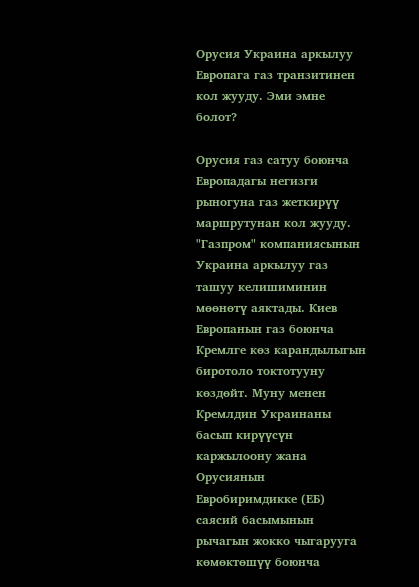Орусия Украина аркылуу Европага газ транзитинен кол жууду. Эми эмне болот?

Орусия газ сатуу боюнча Европадагы негизги рыногуна газ жеткирүү маршрутунан кол жууду. "Газпром" компаниясынын Украина аркылуу газ ташуу келишиминин мөөнөтү аяктады. Киев Европанын газ боюнча Кремлге көз карандылыгын биротоло токтотууну көздөйт. Муну менен Кремлдин Украинаны басып кирүүсүн каржылоону жана Орусиянын Евробиримдикке (ЕБ) саясий басымынын рычагын жокко чыгарууга көмөктөшүү боюнча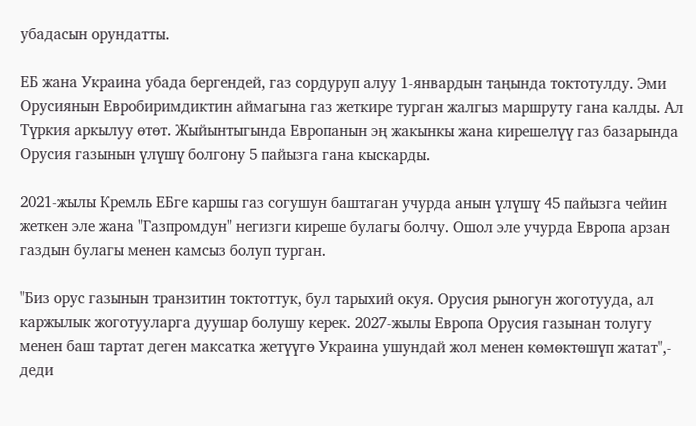убадасын орундатты.

ЕБ жана Украина убада бергендей, газ сордуруп алуу 1-январдын таңында токтотулду. Эми Орусиянын Евробиримдиктин аймагына газ жеткире турган жалгыз маршруту гана калды. Ал Түркия аркылуу өтөт. Жыйынтыгында Европанын эң жакынкы жана кирешелүү газ базарында Орусия газынын үлүшү болгону 5 пайызга гана кыскарды.

2021-жылы Кремль ЕБге каршы газ согушун баштаган учурда анын үлүшү 45 пайызга чейин жеткен эле жана "Газпромдун" негизги киреше булагы болчу. Ошол эле учурда Европа арзан газдын булагы менен камсыз болуп турган.

"Биз орус газынын транзитин токтоттук, бул тарыхий окуя. Орусия рыногун жоготууда, ал каржылык жоготууларга дуушар болушу керек. 2027-жылы Европа Орусия газынан толугу менен баш тартат деген максатка жетүүгө Украина ушундай жол менен көмөктөшүп жатат",- деди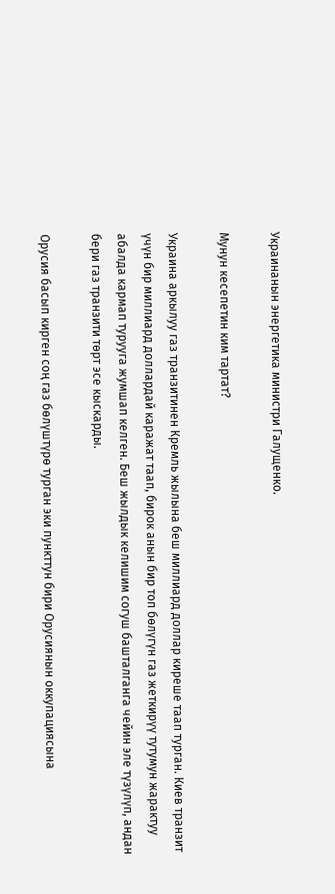Украинанын энергетика министри Галущенко.

Мунун кесепетин ким тартат?

Украина аркылуу газ транзитинен Кремль жылына беш миллиард доллар киреше таап турган. Киев транзит үчүн бир миллиард доллардай каражат таап, бирок анын бир топ бөлүгүн газ жеткирүү тутумун жарактуу абалда кармап турууга жумшап келген. Беш жылдык келишим согуш башталганга чейин эле түзүлүп, андан бери газ транзити төрт эсе кыскарды.

Орусия басып кирген соң газ бөлүштүрө турган эки пункттун бири Орусиянын оккупациясына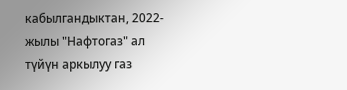кабылгандыктан, 2022-жылы "Нафтогаз" ал түйүн аркылуу газ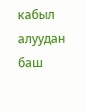кабыл алуудан баш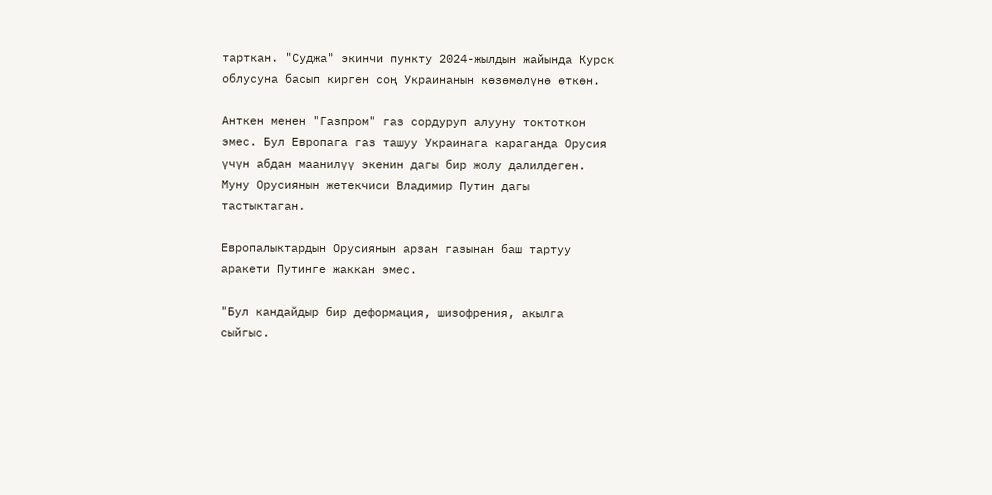тарткан. "Суджа" экинчи пункту 2024-жылдын жайында Курск облусуна басып кирген соң Украинанын көзөмөлүнө өткөн.

Анткен менен "Газпром" газ сордуруп алууну токтоткон эмес. Бул Европага газ ташуу Украинага караганда Орусия үчүн абдан маанилүү экенин дагы бир жолу далилдеген. Муну Орусиянын жетекчиси Владимир Путин дагы тастыктаган.

Европалыктардын Орусиянын арзан газынан баш тартуу аракети Путинге жаккан эмес.

"Бул кандайдыр бир деформация, шизофрения, акылга сыйгыс.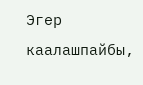Эгер каалашпайбы,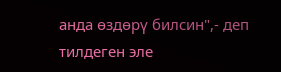анда өздөрү билсин",- деп тилдеген эле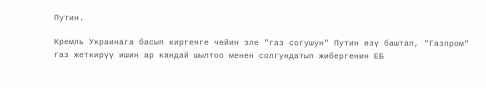Путин.

Кремль Украинага басып киргенге чейин эле "газ согушун" Путин өзү баштап, "Газпром" газ жеткирүү ишин ар кандай шылтоо менен солгундатып жибергенин ЕБ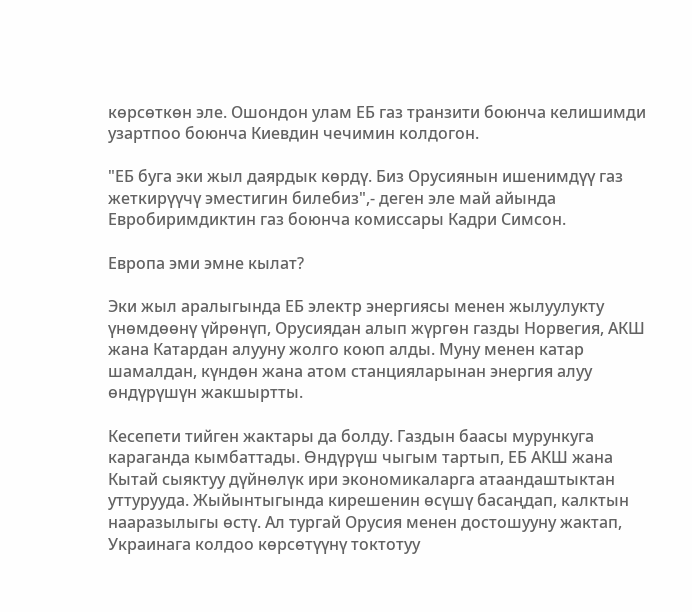көрсөткөн эле. Ошондон улам ЕБ газ транзити боюнча келишимди узартпоо боюнча Киевдин чечимин колдогон.

"ЕБ буга эки жыл даярдык көрдү. Биз Орусиянын ишенимдүү газ жеткирүүчү эместигин билебиз",- деген эле май айында Евробиримдиктин газ боюнча комиссары Кадри Симсон.

Европа эми эмне кылат?

Эки жыл аралыгында ЕБ электр энергиясы менен жылуулукту үнөмдөөнү үйрөнүп, Орусиядан алып жүргөн газды Норвегия, АКШ жана Катардан алууну жолго коюп алды. Муну менен катар шамалдан, күндөн жана атом станцияларынан энергия алуу өндүрүшүн жакшыртты.

Кесепети тийген жактары да болду. Газдын баасы мурункуга караганда кымбаттады. Өндүрүш чыгым тартып, ЕБ АКШ жана Кытай сыяктуу дүйнөлүк ири экономикаларга атаандаштыктан уттурууда. Жыйынтыгында кирешенин өсүшү басаңдап, калктын нааразылыгы өстү. Ал тургай Орусия менен достошууну жактап, Украинага колдоо көрсөтүүнү токтотуу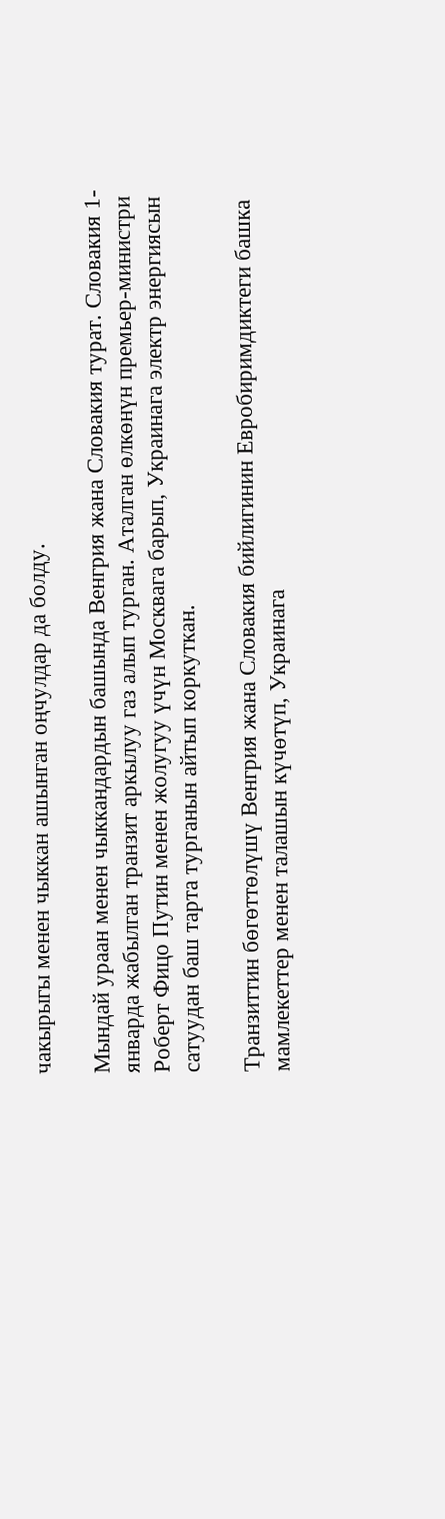чакырыгы менен чыккан ашынган оңчулдар да болду.

Мындай ураан менен чыккандардын башында Венгрия жана Словакия турат. Словакия 1-январда жабылган транзит аркылуу газ алып турган. Аталган өлкөнүн премьер-министри Роберт Фицо Путин менен жолугуу үчүн Москвага барып, Украинага электр энергиясын сатуудан баш тарта турганын айтып коркуткан.

Транзиттин бөгөттөлүшү Венгрия жана Словакия бийлигинин Евробиримдиктеги башка мамлекеттер менен талашын күчөтүп, Украинага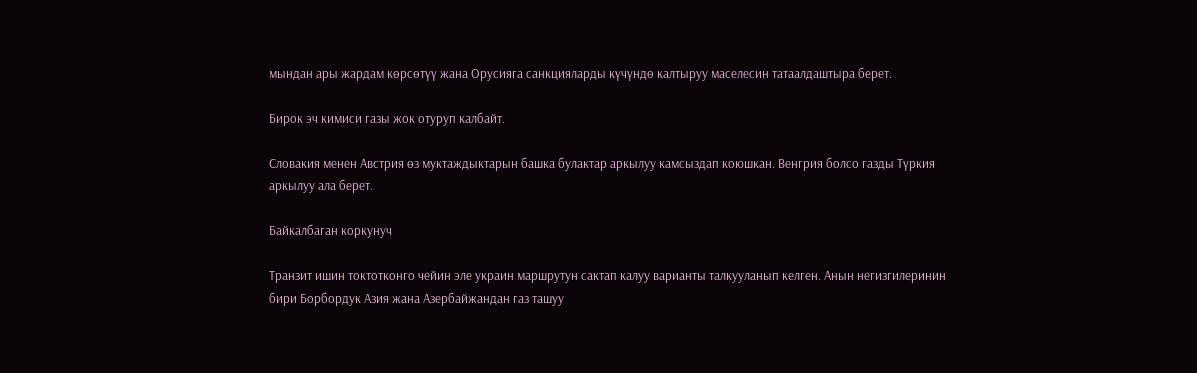мындан ары жардам көрсөтүү жана Орусияга санкцияларды күчүндө калтыруу маселесин татаалдаштыра берет.

Бирок эч кимиси газы жок отуруп калбайт.

Словакия менен Австрия өз муктаждыктарын башка булактар аркылуу камсыздап коюшкан. Венгрия болсо газды Түркия аркылуу ала берет.

Байкалбаган коркунуч

Транзит ишин токтотконго чейин эле украин маршрутун сактап калуу варианты талкууланып келген. Анын негизгилеринин бири Борбордук Азия жана Азербайжандан газ ташуу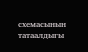схемасынын татаалдыгы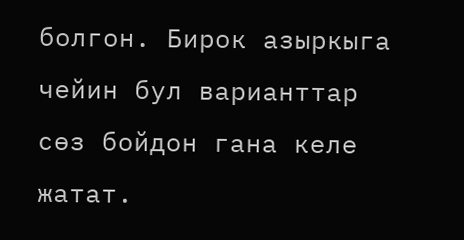болгон. Бирок азыркыга чейин бул варианттар сөз бойдон гана келе жатат.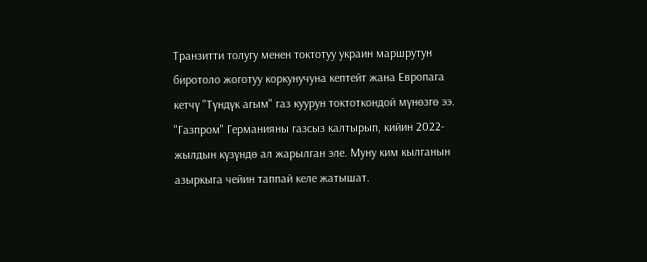Транзитти толугу менен токтотуу украин маршрутун биротоло жоготуу коркунучуна кептейт жана Европага кетчү "Түндүк агым" газ куурун токтоткондой мүнөзгө ээ. "Газпром" Германияны газсыз калтырып, кийин 2022-жылдын күзүндө ал жарылган эле. Муну ким кылганын азыркыга чейин таппай келе жатышат.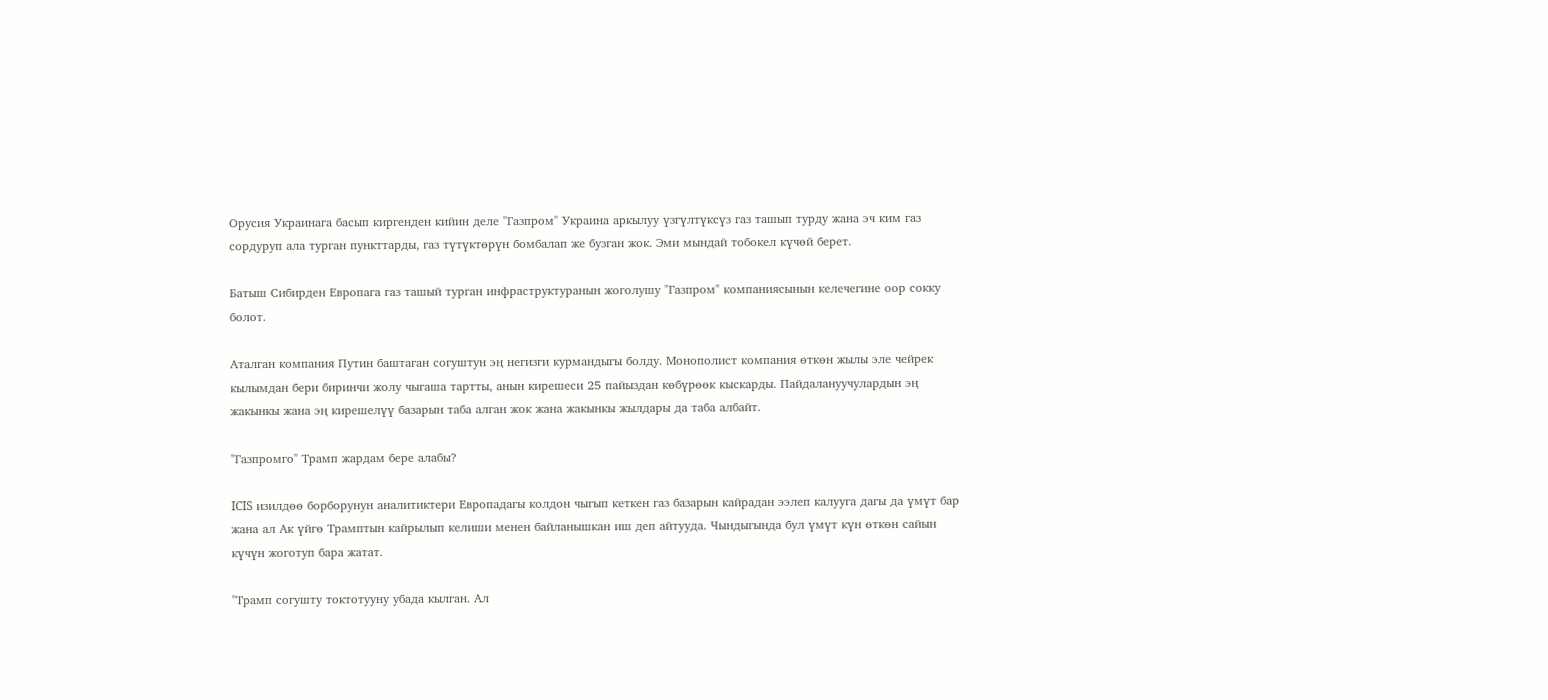Орусия Украинага басып киргенден кийин деле "Газпром" Украина аркылуу үзгүлтүксүз газ ташып турду жана эч ким газ сордуруп ала турган пункттарды, газ түтүктөрүн бомбалап же бузган жок. Эми мындай тобокел күчөй берет.

Батыш Сибирден Европага газ ташый турган инфраструктуранын жоголушу "Газпром" компаниясынын келечегине оор сокку болот.

Аталган компания Путин баштаган согуштун эң негизги курмандыгы болду. Монополист компания өткөн жылы эле чейрек кылымдан бери биринчи жолу чыгаша тартты, анын кирешеси 25 пайыздан көбүрөөк кыскарды. Пайдалануучулардын эң жакынкы жана эң кирешелүү базарын таба алган жок жана жакынкы жылдары да таба албайт.

"Газпромго" Трамп жардам бере алабы?

ICIS изилдөө борборунун аналитиктери Европадагы колдон чыгып кеткен газ базарын кайрадан ээлеп калууга дагы да үмүт бар жана ал Ак үйгө Трамптын кайрылып келиши менен байланышкан иш деп айтууда. Чындыгында бул үмүт күн өткөн сайын күчүн жоготуп бара жатат.

"Трамп согушту токтотууну убада кылган. Ал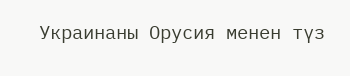Украинаны Орусия менен түз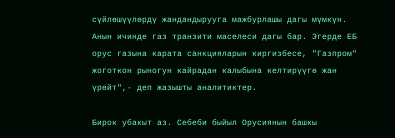сүйлөшүүлөрдү жандандырууга мажбурлашы дагы мүмкүн. Анын ичинде газ транзити маселеси дагы бар. Эгерде ЕБ орус газына карата санкцияларын киргизбесе, "Газпром" жоготкон рыногун кайрадан калыбына келтирүүгө жан үрөйт",- деп жазышты аналитиктер.

Бирок убакыт аз. Себеби быйыл Орусиянын башкы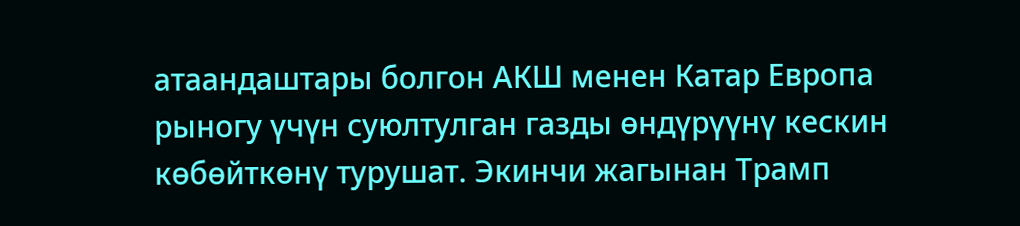атаандаштары болгон АКШ менен Катар Европа рыногу үчүн суюлтулган газды өндүрүүнү кескин көбөйткөнү турушат. Экинчи жагынан Трамп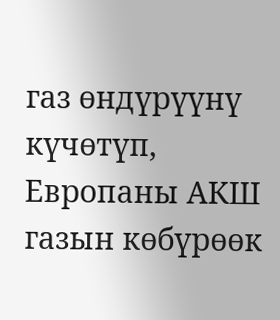газ өндүрүүнү күчөтүп, Европаны АКШ газын көбүрөөк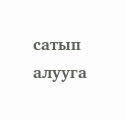сатып алууга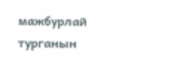мажбурлай турганын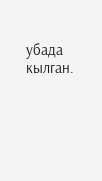убада кылган.